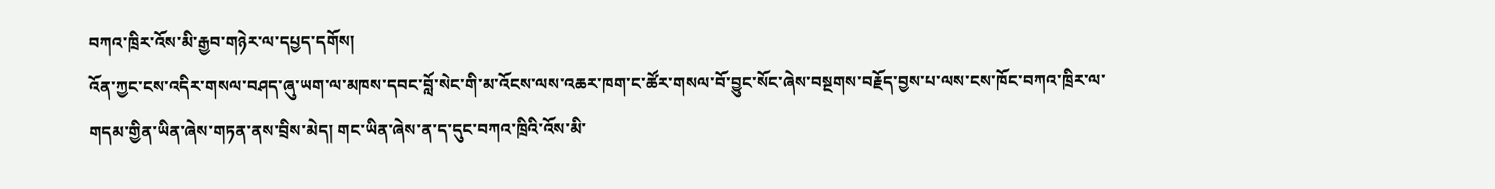བཀའ་ཁྲིར་འོས་མི་རྒྱབ་གཉེར་ལ་དཔྱད་དགོས།
འོན་ཀྱང་ངས་འདིར་གསལ་བཤད་ཞུ་ཡག་ལ་མཁས་དབང་བློ་སེང་གི་མ་འོངས་ལས་འཆར་ཁག་ང་ཚོར་གསལ་བོ་བྱུང་སོང་ཞེས་བསྔགས་བརྗོད་བྱས་པ་ལས་ངས་ཁོང་བཀའ་ཁྲིར་ལ་གདམ་གྱིན་ཡིན་ཞེས་གཏན་ནས་བྲིས་མེད། གང་ཡིན་ཞེས་ན་ད་དུང་བཀའ་ཁྲིའི་འོས་མི་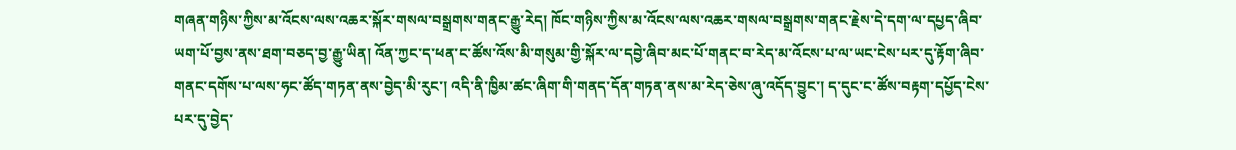གཞན་གཉིས་ཀྱིས་མ་འོངས་ལས་འཆར་སྐོར་གསལ་བསྒྲགས་གནང་རྒྱུ་རེད། ཁོང་གཉིས་ཀྱིས་མ་འོངས་ལས་འཆར་གསལ་བསྒྲགས་གནང་རྗེས་དེ་དག་ལ་དཔྱད་ཞིབ་ཡག་པོ་བྱས་ནས་ཐག་བཅད་བྱ་རྒྱུ་ཡིན། འོན་ཀྱང་ད་ཕན་ང་ཚོས་འོས་མི་གསུམ་གྱི་སྐོར་ལ་དབྱེ་ཞིབ་མང་པོ་གནང་བ་རེད་མ་འོངས་པ་ལ་ཡང་ངེས་པར་དུ་རྟོག་ཞིབ་གནང་དགོས་པ་ལས་ཧང་ཚོད་གཏན་ནས་བྱེད་མི་རུང་། འདི་ནི་ཁྱིམ་ཚང་ཞིག་གི་གནད་དོན་གཏན་ནས་མ་རེད་ཅེས་ཞུ་འདོད་བྱུང་། ད་དུང་ང་ཚོས་བརྟག་དཔྱོད་ངེས་པར་དུ་བྱེད་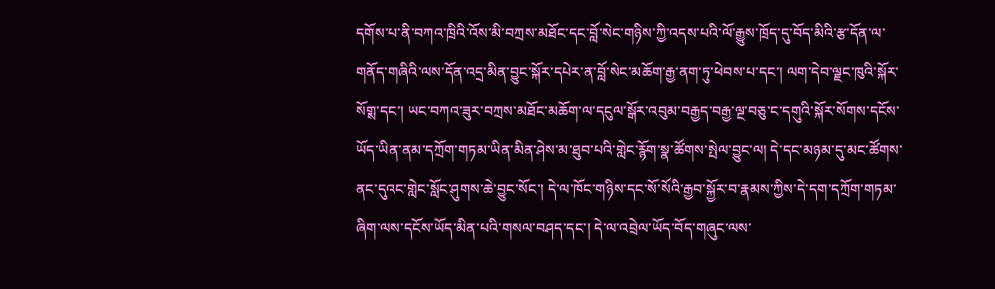དགོས་པ་ནི་བཀའ་ཁྲིའི་འོས་མི་བཀྲས་མཐོང་དང་བློ་སེང་གཉིས་ཀྱི་འདས་པའི་ལོ་རྒྱུས་ཁྲོད་དུ་བོད་མིའི་རྩ་དོན་ལ་གནོད་གཞིའི་ལས་དོན་འདྲ་མིན་བྱུང་སྐོར་དཔེར་ན་བློ་སེང་མཆོག་རྒྱ་ནག་ཏུ་ཕེབས་པ་དང་། ལག་དེབ་ལྗང་ཁུའི་སྐོར་སོགྶ་དང་། ཡང་བཀའ་ཟུར་བཀྲས་མཐོང་མཆོག་ལ་དངུལ་སྒོར་འབུམ་བརྒྱད་བརྒྱ་ལྔ་བཅུ་ང་དགུའི་སྐོར་སོགས་དངོས་ཡོད་ཡིན་ནམ་དཀྲོག་གཏམ་ཡིན་མིན་ཤེས་མ་ཐུབ་པའི་གླེང་རྙོག་སྣ་ཚོགས་སྤེལ་བྱུང་ལ། དེ་དང་མཉམ་དུ་མང་ཚོགས་ནང་དུའང་གླེང་སློང་ཤུགས་ཆེ་བྱུང་སོང་། དེ་ལ་ཁོང་གཉིས་དང་སོ་སོའི་རྒྱབ་སྐྱོར་བ་རྣམས་ཀྱིས་དེ་དག་དཀྲོག་གཏམ་ཞིག་ལས་དངོས་ཡོད་མིན་པའི་གསལ་བཤད་དང་། དེ་ལ་འབྲེལ་ཡོད་བོད་གཞུང་ལས་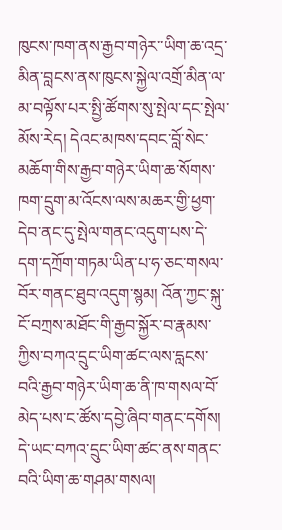ཁུངས་ཁག་ནས་རྒྱབ་གཉེར་་ཡིག་ཆ་འདྲ་མིན་བླངས་ནས་ཁུངས་སྐྱེལ་འགྲོ་མིན་ལ་མ་བལྟོས་པར་སྤྱི་ཚོགས་སུ་སྤེལ་དང་སྤེལ་མོས་རེད། དེའང་མཁས་དབང་བློ་སེང་མཆོག་གིས་རྒྱབ་གཉེར་ཡིག་ཆ་སོགས་ཁག་དྲུག་མ་འོངས་ལས་མཆར་གྱི་ཕྱག་དེབ་ནང་དུ་སྤེལ་གནང་འདུག་པས་དེ་དག་དཀྲོག་གཏམ་ཡིན་པ་ཧ་ཅང་གསལ་བོར་གནང་ཐུབ་འདུག་སྙམ། འོན་ཀྱང་སྐུ་ངོ་བཀྲས་མཐོང་གི་རྒྱབ་སྐྱོར་བ་རྣམས་ཀྱིས་བཀའ་དྲུང་ཡིག་ཚང་ལས་དླངས་བའི་རྒྱབ་གཉེར་ཡིག་ཆ་ནི་ཁ་གསལ་བོ་མེད་པས་ང་ཚོས་དབྱེ་ཞིབ་གནང་དགོས། དེ་ཡང་བཀའ་དྲུང་ཡིག་ཚང་ནས་གནང་བའི་ཡིག་ཆ་གཤམ་གསལ།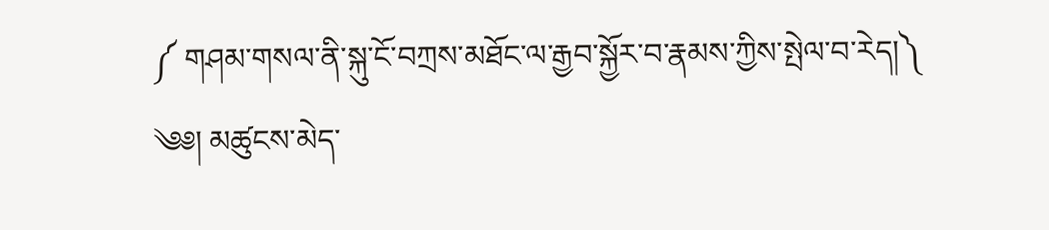༼ གཤམ་གསལ་ནི་སྐུ་ངོ་བཀྲས་མཐོང་ལ་རྒྱབ་སྐྱོར་བ་རྣམས་ཀྱིས་སྤེལ་བ་རེད།༽
༄༅། མཚུངས་མེད་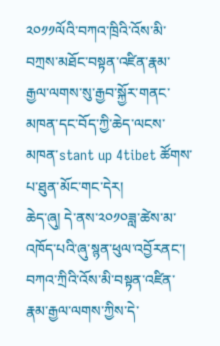༢༠༡༡ལོའི་བཀའ་ཁྲིའི་འོས་མི་བཀྲས་མཐོང་བསྟན་འཛིན་རྣམ་རྒྱལ་ལགས་སུ་རྒྱབ་སྐྱོར་གནང་མཁན་དང་བོད་ཀྱི་ཆེད་ལངས་མཁན་stant up 4tibet ཚོགས་པ་ཐུན་མོང་གང་དེར།
ཆེད་ཞུ། དེ་ནས་༢༠༡༠ཟླ་ཚེས་མ་འཁོད་པའི་ཞུ་སྙན་ཕུལ་འབྱོརནང་། བཀའ་ཀྲིའི་འོས་མི་བསྟན་འཛིན་རྣམ་རྒྱལ་ལགས་ཀྱིས་དེ་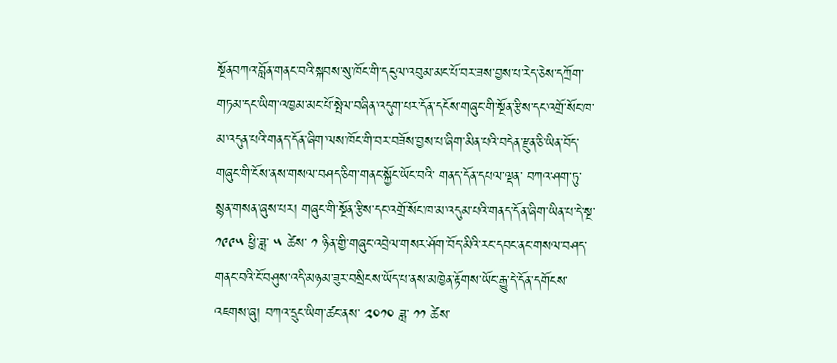སྔོནབཀའ་བློན་གནང་བའི་སྐབས་སུ་ཁོང་གི་དངུལ་འབུམ་མང་པོ་བར་ཟས་བྱས་པ་རེད་ཅེས་དཀྲོག་གཏམ་དང་ཡིག་འཁྱམ་མང་པོ་སྤེལ་བཞིན་འདུག་པར་དོན་དངོས་གཞུང་གི་སྔོན་རྩིས་དང་འགྲོ་སོང་ཁ་མ་འདུན་པའི་གནད་དོན་ཞིག་ལས་ཁོང་གི་བར་བཟོས་བྱས་པ་ཞིག་མིན་པའི་བདེན་རྫུན་ཅི་ཡིན་བོད་གཞུང་གི་ངོས་ནས་གསལ་བཤད་ཅིག་གནང་སྐྱོང་ཡོང་བའི་ གནད་དོན་དཔལ་ལྡན་ བཀའ་ཤག་ཏུ་སྙན་གསན་ཞུས་པར། གཞུང་གི་སྔོན་རྩིས་དང་འགྲོ་སོང་ཁ་མ་འདུམ་པའི་གནད་དོན་ཞིག་ཡིན་པ་དེ་སྔ་ ༡༩༩༥ ཕྱི་ཟླ་ ༥ ཚེས་ ༡ ཉིན་གྱི་གཞུང་འབྲེལ་གསར་ཤོག་བོད་མིའི་རང་དབང་ནང་གསལ་བཤད་གནང་བའི་ངོ་བཤུས་འདི་མཉམ་ཟུར་བསྲིངས་ཡོད་པ་ནས་མཁྱེན་རྟོགས་ཡོང་རྒྱུ་དེ་དོན་དགོངས་འཇགས་ཞུ། བཀའ་དྲུང་ཡིག་ཚང་ནས་ ༢༠༡༠ ཟླ་ ༡༡ ཚེས་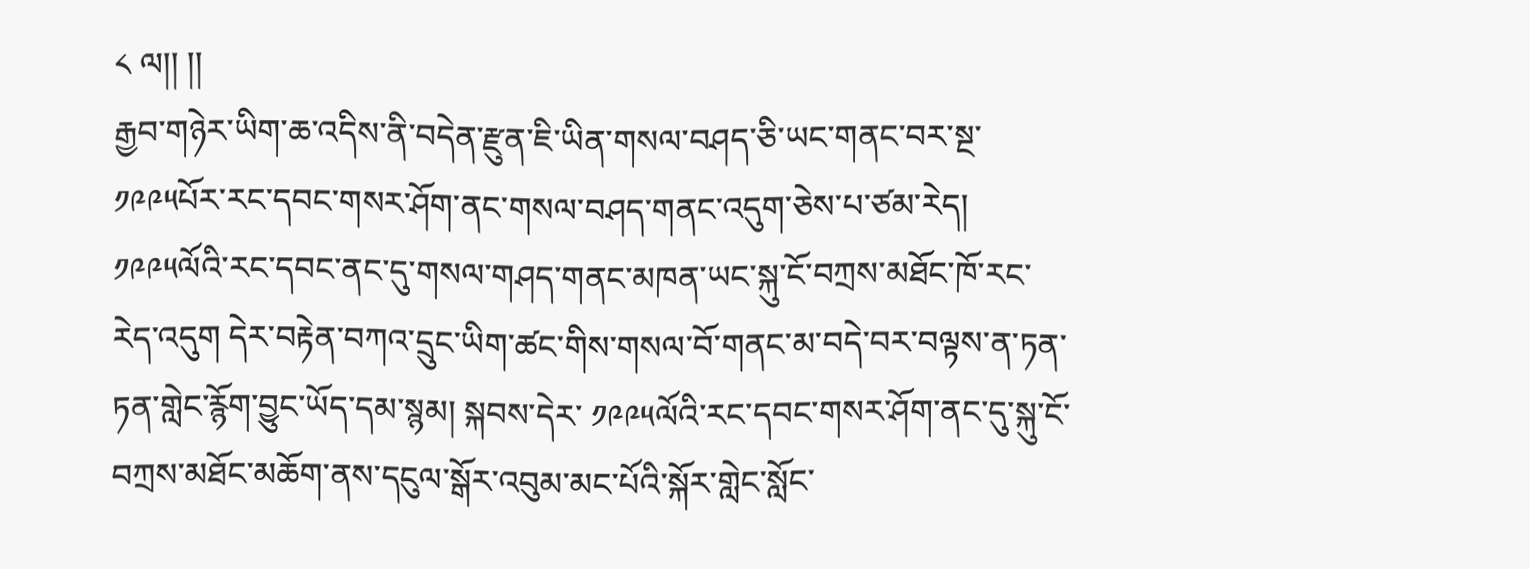༨ ལ།། །།
རྒྱབ་གཉེར་ཡིག་ཆ་འདིས་ནི་བདེན་རྫུན་ཇི་ཡིན་གསལ་བཤད་ཅི་ཡང་གནང་བར་སྔ་༡༩༩༥པོར་རང་དབང་གསར་ཤོག་ནང་གསལ་བཤད་གནང་འདུག་ཅེས་པ་ཙམ་རེད། ༡༩༩༥ལོའི་རང་དབང་ནང་དུ་གསལ་གཤད་གནང་མཁན་ཡང་སྐུ་ངོ་བཀྲས་མཐོང་ཁོ་རང་རེད་འདུག དེར་བརྟེན་བཀའ་དྲུང་ཡིག་ཚང་གིས་གསལ་བོ་གནང་མ་བདེ་བར་བལྟས་ན་ཏན་ཏན་གླེང་རྙོག་བྱུང་ཡོད་དམ་སྙམ། སྐབས་དེར་ ༡༩༩༥ལོའི་རང་དབང་གསར་ཤོག་ནང་དུ་སྐུ་ངོ་བཀྲས་མཐོང་མཆོག་ནས་དངུལ་སྒོར་འབུམ་མང་པོའི་སྐོར་གླེང་སློང་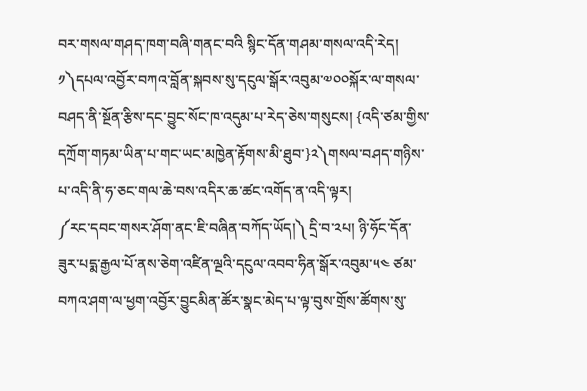བར་གསལ་གཤད་ཁག་བཞི་གནང་བའི སྙིང་དོན་གཤམ་གསལ་འདི་རེད། ༡༽དཔལ་འབྱོར་བཀའ་བློན་སྐབས་སུ་དངུལ་སྒོར་འབུམ་༧༠༠སྐོར་ལ་གསལ་བཤད་ནི་སྔོན་རྩིས་དང་བྱུང་སོང་ཁ་འདུམ་པ་རེད་ཅེས་གསུངས། {འདི་ཙམ་གྱིས་དཀྲོག་གཏམ་ཡིན་པ་གང་ཡང་མཁྱེན་རྟོགས་མི་ཐུབ་}༢༽གསལ་བཤད་གཉིས་པ་འདི་ནི་ཧ་ཅང་གལ་ཆེ་བས་འདིར་ཆ་ཚང་འགོད་ན་འདི་ལྟར།
༼རང་དབང་གསར་ཤོག་ནང་ཇི་བཞིན་བཀོད་ཡོད།༽ དྲི་བ་༢པ། ཉི་ཧོང་དོན་ཟུར་པདྨ་རྒྱལ་པོ་ནས་ཅེག་འཛིན་ལྔའི་དངུལ་འབབ་ཧིན་སྒོར་འབུམ་༥༤ ཙམ་བཀའ་ཤག་ལ་ཕྱག་འབྱོར་བྱུངམིན་ཚོར་སྣང་མེད་པ་ལྟ་བུས་གྲོས་ཚོགས་སུ་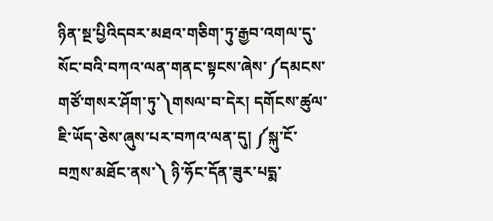ཉིན་སྔ་པྱིའིདབར་མཐའ་གཅིག་ཏུ་རྒྱབ་འགལ་དུ་སོང་བའི་བཀའ་ལན་གནང་སྟངས་ཞེས་༼དམངས་གཙོ་གསར་ཤོག་ཏུ་༽གསལ་བ་དེར། དགོངས་ཚུལ་ཇི་ཡོད་ཅེས་ཞུས་པར་བཀའ་ལན་དུ། ༼སྐུ་ངོ་བཀྲས་མཐོང་ནས་༽ ཉི་ཧོང་དོན་ཟུར་པདྨ་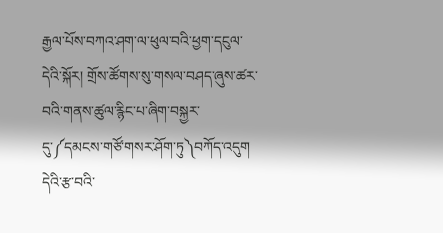རྒྱལ་པོས་བཀའ་ཤག་ལ་ཕུལ་བའི་ཕྱག་དངུལ་དེའི་སྐོར། གྲོས་ཚོགས་སུ་གསལ་བཤད་ཞུས་ཚར་བའི་གནས་ཚུལ་རྙིང་པ་ཞིག་བསྐྱར་དུ་༼དམངས་གཙོ་གསར་ཤོག་ཏུ༽བཀོད་འདུག དེའི་རྩ་བའི་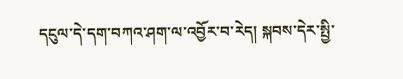དངུལ་དེ་དག་བཀའ་ཤག་ལ་འབྱོར་བ་རེད། སྐབས་དེར་སྤྱི་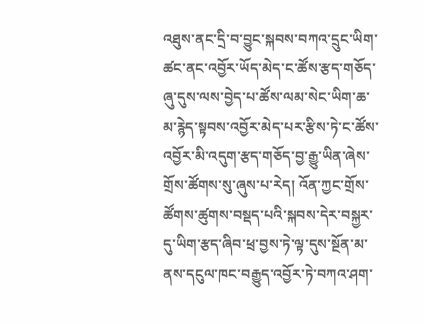འཐུས་ནང་དྲི་བ་བྱུང་སྐབས་བཀའ་དྲུང་ཡིག་ཚང་ནང་འབྱོར་ཡོད་མེད་ང་ཚོས་རྩད་གཅོད་ཞུ་དུས་ལས་བྱེད་པ་ཚོས་ལམ་སེང་ཡིག་ཆ་མ་རྙེད་སྟབས་འབྱོར་མེད་པར་རྩིས་ཏེ་ང་ཚོས་འབྱོར་མི་འདུག་རྩད་གཅོད་བྱ་རྒྱུ་ཡིན་ཞེས་གྲོས་ཚོགས་སུ་ཞུས་པ་རེད། འོན་ཀྱང་གྲོས་ཚོགས་ཚུགས་བསྡད་པའི་སྐབས་དེར་བསྐྱར་དུ་ཡིག་རྩད་ཞིབ་ཕྲ་བྱས་ཏེ་ལྟ་དུས་སྔོན་མ་ནས་དངུལ་ཁང་བརྒྱུད་འབྱོར་ཏེ་བཀའ་ཤག་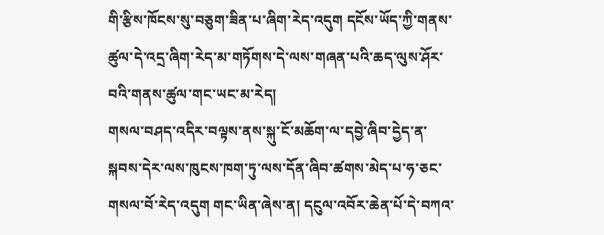གི་རྩིས་ཁོངས་སུ་བཅུག་ཟིན་པ་ཞིག་རེད་འདུག དངོས་ཡོད་ཀྱི་གནས་ཚུལ་དེ་འདྲ་ཞིག་རེད་མ་གཏོགས་དེ་ལས་གཞན་པའི་ཆད་ལུས་ཤོར་བའི་གནས་ཚུལ་གང་ཡང་མ་རེད།
གསལ་བཤད་འདིར་བལྟས་ནས་སྐུ་ངོ་མཆོག་ལ་དབྱེ་ཞིབ་དྱེད་ན་སྐབས་དེར་ལས་ཁུངས་ཁག་ཏུ་ལས་དོན་ཞིབ་ཚགས་མེད་པ་ཧ་ཅང་གསལ་བོ་རེད་འདུག གང་ཡིན་ཞེས་ན། དངུལ་འབོར་ཆེན་པོ་དེ་བཀའ་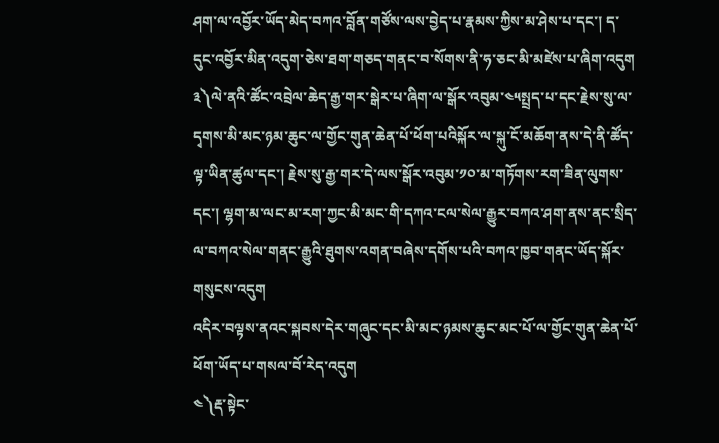ཤག་ལ་འབྱོར་ཡོད་མེད་བཀའ་བློན་གཙོས་ལས་བྱེད་པ་རྣམས་ཀྱིས་མ་ཤེས་པ་དང་། ད་དུང་འབྱོར་མིན་འདུག་ཅེས་ཐག་གཅད་གནང་བ་སོགས་ནི་ཧ་ཅང་མི་མཛེས་པ་ཞིག་འདུག
༣༽ལེ་ནའི་ཚོང་འབྲེལ་ཆེད་རྒྱ་གར་སྒེར་པ་ཞིག་ལ་སྒོར་འབུམ་༤༥སྤྲད་པ་དང་རྗེས་སུ་ལ་དྭགས་མི་མང་ཉམ་ཆུང་ལ་གྱོང་གུན་ཆེན་པོ་ཕོག་པའིསྐོར་ལ་སྐུ་ངོ་མཆོག་ནས་དེ་ནི་ཚོད་ལྟ་ཡིན་ཚུལ་དང་། རྗེས་སུ་རྒྱ་གར་དེ་ལས་སྒོར་འབུམ་༡༠་མ་གཏོགས་རག་ཟིན་ལུགས་དང་། ལྷག་མ་ལང་མ་རག་ཀྱང་མི་མང་གི་དཀའ་ངལ་སེལ་རྒྱུར་བཀའ་ཤག་ནས་ནང་སྲིད་ལ་བཀའ་སེལ་གནང་རྒྱུའི་ཐུགས་འགན་བཞེས་དགོས་པའི་བཀའ་ཁྱབ་གནང་ཡོད་སྐོར་གསུངས་འདུག
འདིར་བལྟས་ནའང་སྐབས་དེར་གཞུང་དང་མི་མང་ཉམས་ཆུང་མང་པོ་ལ་གྱོང་གུན་ཆེན་པོ་ཕོག་ཡོད་པ་གསལ་བོ་རེད་འདུག
༤༽རྡ་སྟེང་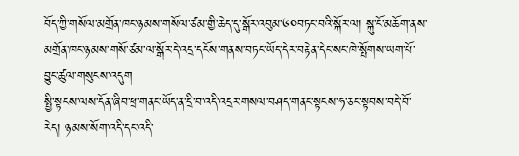བོད་ཀྱི་གསོལ་མགྲོན་ཁང་ཉམས་གསོལ་ཙམ་གྱི་ཆེད་དུ་སྒོར་འབུམ་༦༠བཏང་བའི་སྐོར་ལ། སྐུ་ངོ་མཆོག་ནས་མགྲོན་ཁང་ཉམས་གསོ་ཙམ་ལ་སྒོར་དེ་འདྲ་དངོས་གནས་བཏང་ཡོད་དེར་བརྟེན་དེང་སང་ཁེ་སྤོགས་ཡག་པོ་བྱུང་ཚུལ་གསུངས་འདུག
སྤྱི་སྟངས་ལས་དོན་ཞིབ་ཕྲ་གནང་ཡོད་ན་དྲི་བ་འདི་འདྲར་གསལ་བཤད་གནང་སྟངས་ཧ་ཅང་སྟབས་བདེ་བོ་རེད། ཉམས་སོག་འདི་དང་འདི་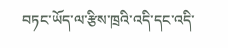བཏང་ཡོད་ལ་རྩིས་ཁྲའི་འདི་དང་འདི་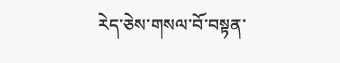རེད་ཅེས་གསལ་བོ་བསྟན་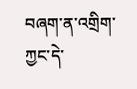བཞག་ན་འགྲིག་ཀྱང་དེ་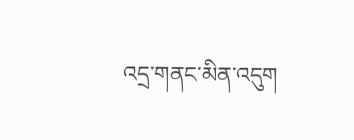འདྲ་གནང་མིན་འདུག